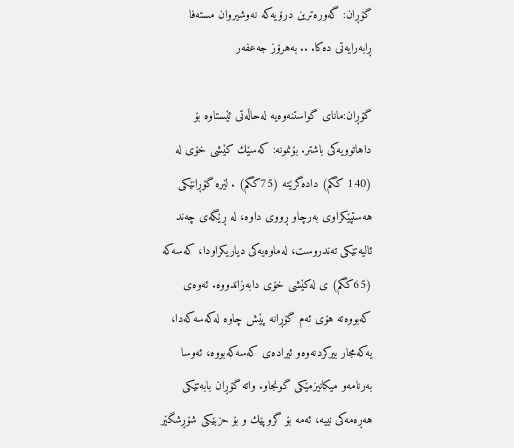گۆڕان: گه‌وره‌ترین درۆیه‌كه‌ نه‌وشیروان مسته‌فا ڕابه‌رایه‌تی ده‌كا. .. به‌هرۆز جه‌عفه‌ر

گۆڕان:مانای گواستنه‌وه‌یه‌ له‌حاڵه‌تی ئێستاوه‌ بۆ داهاتوویه‌كی باشتر. بۆنمونه‌: كه‌سێك كێشی خۆی له‌ (140 كگم) داده‌گرێته‌ (75كگم) . لێره‌ گۆڕانێكی هه‌ستپێكراوی به‌رچاو ڕووی داوه‌، له‌ ڕێگه‌ی چه‌ند ئالیه‌تێكی ته‌ندروست، له‌ماوه‌یه‌كی دیاریكراودا، كه‌سه‌كه‌ (65كگم) ی له‌كێشی خۆی دابه‌زاندووه‌. ئه‌وه‌ی كه‌بووه‌ته‌ هۆی ئه‌م گۆڕانه‌ پێش چاوه‌ له‌كه‌سه‌كه‌دا، یه‌كه‌مجار بیركردنه‌وه‌و ئیراده‌ی كه‌سه‌كه‌بووه‌، ئه‌وسا به‌رنامه‌و میكانیزمێكی گونجاو. واته‌ گۆڕان بابه‌تێكی هه‌ڕه‌مه‌كی نییه‌، ئه‌مه‌ بۆ گروپێك و بۆ حزبێكی شۆڕشگێر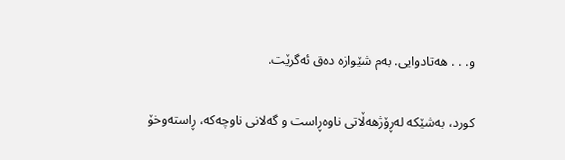و. . . هه‌تادوایی. به‌م شێوازه‌ ده‌ق ئه‌گرێت.

كورد، به‌شێكه‌ له‌ڕۆژهه‌ڵاتی ناوه‌ڕاست و گه‌لانی ناوچه‌كه‌، ڕاسته‌وخۆ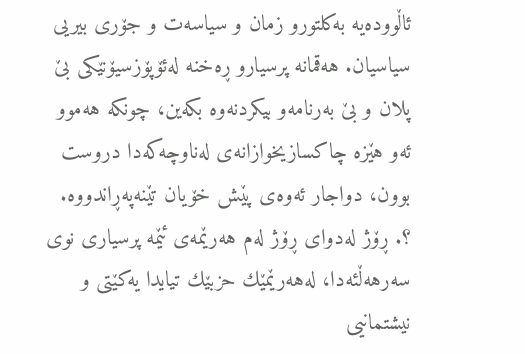ئاڵووده‌یه‌ به‌كلتورو زمان و سیاسه‌ت و جۆری بیریی سیاسیان. هه‌قمانه‌ پرسیارو ڕه‌خنه‌ له‌ئۆپۆزسیۆنێكی بێ پلان و بێ به‌رنامه‌و بیكردنه‌وه‌ بكه‌ین، چونكه‌ هه‌موو ئه‌و هێزه‌ چاكسازیخوازانه‌ی له‌ناوچه‌كه‌دا دروست بوون، دواجار ئه‌وه‌ی پێش خۆیان تێنه‌په‌ڕاندووه‌. ؟. ڕۆژ له‌دوای ڕۆژ له‌م هه‌رێمه‌ی ئێمه‌ پرسیاری نوی سه‌رهه‌ڵئه‌دا، له‌هه‌رێمێك حزبێك تیایدا یه‌كێتی و نیشتمانیی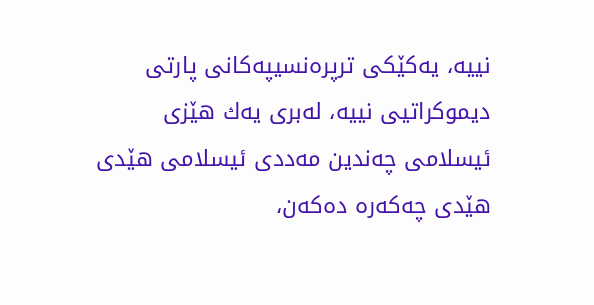نییه‌، یه‌كێكی ترپره‌نسیپه‌كانی پارتی دیموكراتیی نییه‌، له‌بری یه‌ك هێزی ئیسلامی چه‌ندین مه‌ددی ئیسلامی هێدی هێدی چه‌كه‌ره‌ ده‌كه‌ن،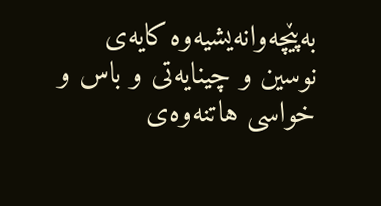به‌پێچه‌وانه‌یشیه‌وه‌ كایه‌ی نوسین و چینایه‌تی و باس و خواسی هاتنه‌وه‌ی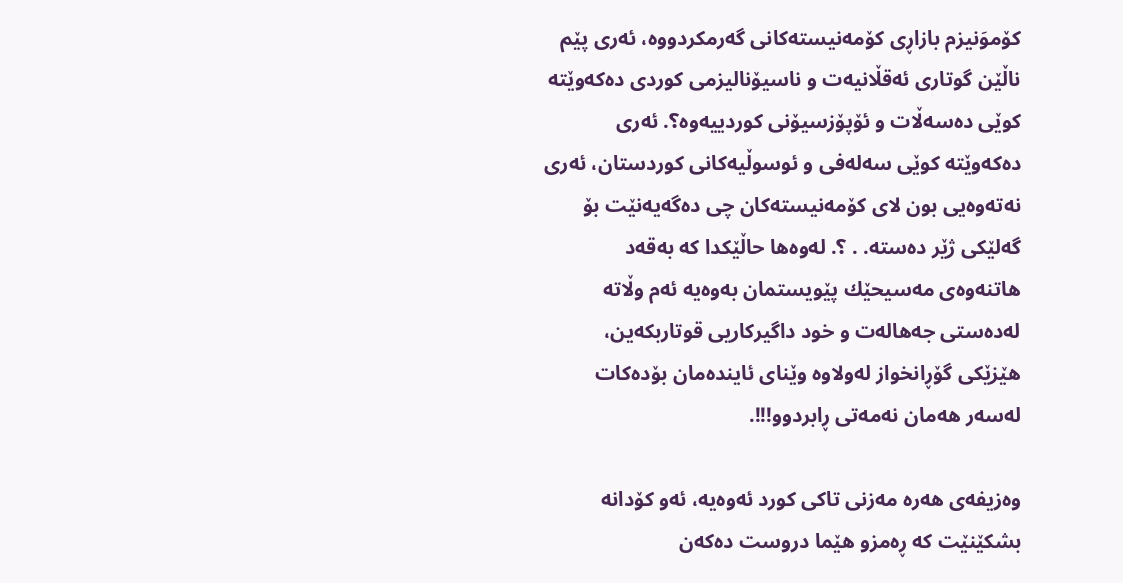كۆموَنیزم بازاڕی كۆمه‌نیسته‌كانی گه‌رمكردووه‌، ئه‌ری پێم ناڵێن گوتاری ئه‌قڵانیه‌ت و ناسیۆنالیزمی كوردی ده‌كه‌وێته‌ كوێی ده‌سه‌ڵات و ئۆپۆزسیۆنی كوردییه‌وه‌؟. ئه‌ری ده‌كه‌وێته‌ كوێی سه‌له‌فی و ئوسوڵیه‌كانی كوردستان، ئه‌ری نه‌ته‌وه‌یی بون لای كۆمه‌نیسته‌كان چی ده‌گه‌یه‌نێت بۆ گه‌لێكی ژێر ده‌سته‌. . ؟. له‌وه‌ها حاڵێكدا كه‌ به‌قه‌د هاتنه‌وه‌ی مه‌سیحێك پێویستمان به‌وه‌یه‌ ئه‌م وڵاته‌ له‌ده‌ستی جه‌هاله‌ت و خود داگیركاریی قوتاربكه‌ین، هێزێكی گۆڕانخواز له‌ولاوه‌ وێنای ئاینده‌مان بۆده‌كات له‌سه‌ر هه‌مان نه‌مه‌تی ڕابردوو!!!.

وه‌زیفه‌ی هه‌ره‌ مه‌زنی تاكی كورد ئه‌وه‌یه‌، ئه‌و كۆدانه‌ بشكێنێت كه‌ ڕه‌مزو هێما دروست ده‌كه‌ن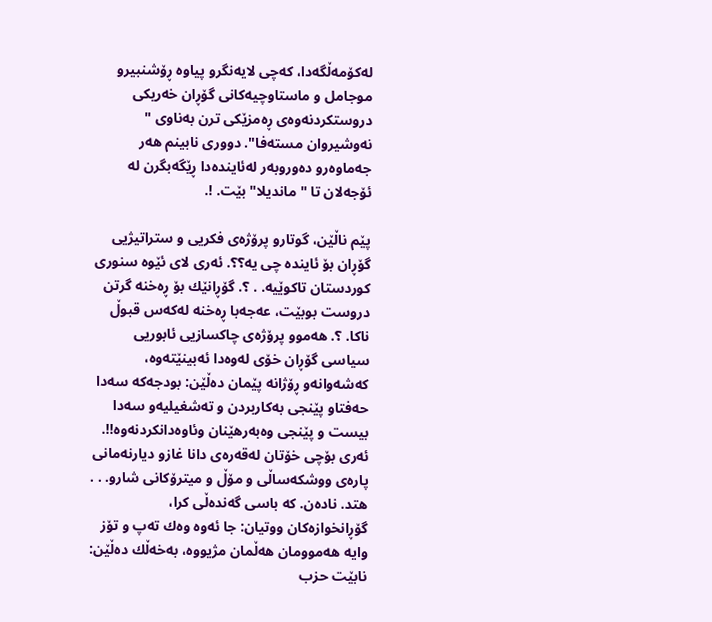له‌كۆمه‌ڵگه‌دا، كه‌چی لایه‌نگرو پیاوه‌ ڕۆشنبیرو موجامل و ماستاوچیه‌كانی گۆڕان خه‌ریكی دروستكردنه‌وه‌ی ڕه‌مزێكی ترن به‌ناوی " نه‌وشیروان مسته‌فا". دووری نابینم هه‌ر جه‌ماوه‌رو ده‌وروبه‌ر له‌ئاینده‌دا ڕێگه‌بگرن له‌ ئۆجه‌لان تا " ماندیلا" بێت. !.

پێم ناڵێن، گوتارو پرۆژه‌ی فكریی و ستراتیژیی گۆڕان بۆ ئاینده‌ چی یه‌؟؟. ئه‌ری لای ئێوه‌ سنوری كوردستان تاكوێیه‌. . ؟. گۆڕانێك بۆ ڕه‌خنه‌ گرتن دروست بوبێت، عه‌جه‌با ڕه‌خنه‌ له‌كه‌س قبوڵ ناكا. ؟. هه‌موو پرۆژه‌ی چاكسازیی ئابوریی سیاسی گۆڕان خۆی له‌وه‌دا ئه‌بینێته‌وه‌، كه‌شه‌وانه‌و ڕۆژانه‌ پێمان ده‌ڵێن: بودجه‌كه‌ سه‌دا حه‌فتاو پێنجی به‌كاربردن و ته‌شغیلیه‌و سه‌دا بیست و پێنجی وه‌به‌رهێنان وئاوه‌دانكردنه‌وه‌!!. ئه‌ری بۆچی خۆتان له‌قه‌ره‌ی دانا غازو دیارنه‌مانی پاره‌ی ووشكه‌ساڵی و مۆڵ و میترۆكانی شارو. . . هتد. ناده‌ن. كه‌ باسی گه‌نده‌ڵی كرا، گۆڕانخوازه‌كان ووتیان: جا ئه‌وه‌ وه‌ك ته‌پ و تۆز وایه‌ هه‌موومان هه‌ڵمان مژیووه‌، به‌خه‌ڵك ده‌ڵێن: نابێت حزب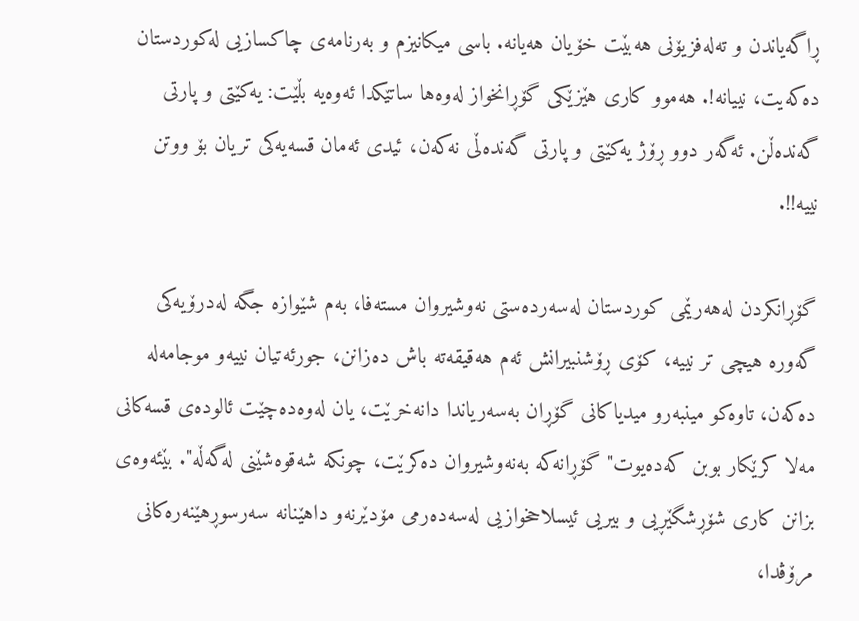ڕاگه‌یاندن و ته‌له‌فزیۆنی هه‌بێت خۆیان هه‌یانه‌. باسی میكانیزم و به‌رنامه‌ی چاكسازیی له‌كوردستان ده‌كه‌یت، نییانه‌!. هه‌موو كاری هێزێكی گۆڕانخواز له‌وه‌ها ساتێكدا ئه‌وه‌یه‌ بڵێت: یه‌كێتی و پارتی گه‌نده‌ڵن. ئه‌گه‌ر دوو ڕۆژ یه‌كێتی و پارتی گه‌نده‌ڵی نه‌كه‌ن، ئیدی ئه‌مان قسه‌یه‌كی تریان بۆ ووتن نییه‌!!.

گۆڕانكردن له‌هه‌رێمی كوردستان له‌سه‌رده‌ستی نه‌وشیروان مسته‌فا، به‌م شێوازه‌ جگه‌ له‌درۆیه‌كی گه‌وره‌ هیچی تر نییه‌، كۆی ڕۆشنبیرانش ئه‌م هه‌قیقه‌ته‌ باش ده‌زانن، جورئه‌تیان نییه‌و موجامه‌له‌ ده‌كه‌ن، تاوه‌كو مینبه‌رو میدیاكانی گۆڕان به‌سه‌ریاندا دانه‌خرێت، یان له‌وه‌ده‌چێت ئالوده‌ی قسه‌كانی مه‌لا كرێكار بوبن كه‌ده‌یوت" گۆڕانه‌كه‌ به‌نه‌وشیروان ده‌كرێت، چونكه‌ شه‌قوه‌شێنی له‌گه‌ڵه‌". بێئه‌وه‌ی بزانن كاری شۆڕشگێڕیی و بیریی ئیسلاحخوازیی له‌سه‌ده‌رمی مۆدێرنه‌و داهێنانه‌ سه‌رسوڕهێنه‌ره‌كانی مرۆڤدا،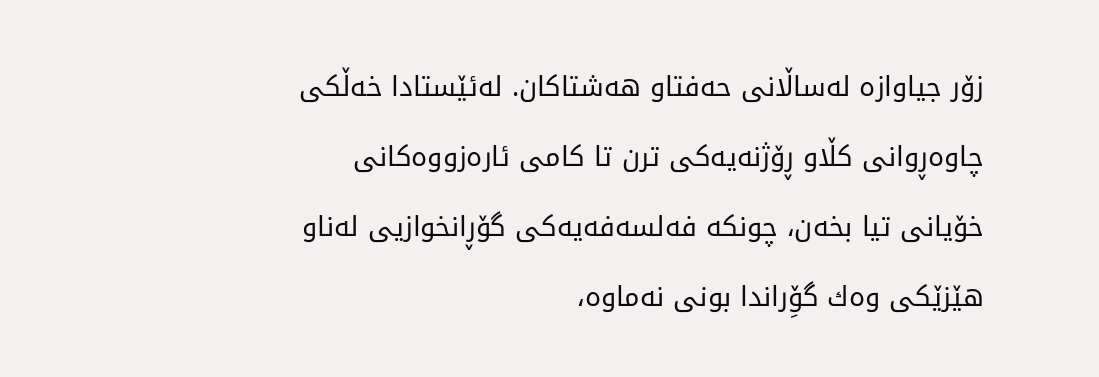زۆر جیاوازه‌ له‌ساڵانی حه‌فتاو هه‌شتاكان. له‌ئێستادا خه‌ڵكی چاوه‌ڕوانی كڵاو ڕۆژنه‌یه‌كی ترن تا كامی ئاره‌زووه‌كانی خۆیانی تیا بخه‌ن، چونكه‌ فه‌لسه‌فه‌یه‌كی گۆڕانخوازیی له‌ناو هێزێكی وه‌ك گۆِراندا بونی نه‌ماوه‌،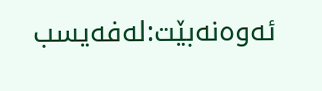ئه‌وه‌نه‌بێت:له‌فه‌یسب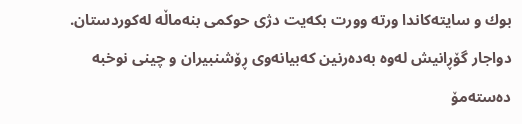بوك و سایته‌كاندا ورته‌ وورت بكه‌یت دژی حوكمی بنه‌ماڵه‌ له‌كوردستان. دواجار گۆڕانیش له‌وه‌ به‌ده‌رنین كه‌بیانه‌وی ڕۆشنبیران و چینی نوخبه‌ ده‌سته‌مۆ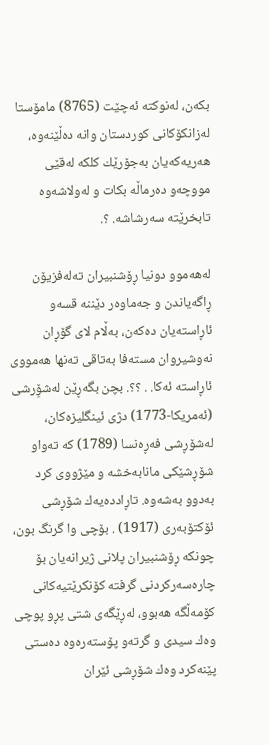بكه‌ن، له‌نوكته‌ ئه‌چێت (8765) مامۆستا له‌زانكۆكانی كوردستان وانه‌ ده‌ڵێنه‌وه‌، هه‌ریه‌كه‌یان به‌جۆرێك كلكه‌ له‌قێی مووچه‌و ده‌رماڵه‌ بكات و له‌ولاشه‌وه‌ تابخرێته‌ سه‌رشاشه‌. ؟.

له‌هه‌موو دونیا ڕۆشنبیران ته‌له‌فزیۆن ڕاگه‌یاندن و جه‌ماوه‌ر دێننه‌ قسه‌و ئاڕاسته‌یان ده‌كه‌ن، به‌ڵام لای گۆڕان نه‌وشیروان مسته‌فا به‌تاقی ته‌نها هه‌مووی ئاڕاسته‌ ئه‌كا. . ؟؟. بچن بگه‌ڕێن له‌شۆِرشی (ئه‌مریكا-1773) دژی ئینگلیزه‌كان، له‌شۆڕشی فه‌ڕه‌نسا (1789) كه‌ ته‌واو شۆڕشێكی مانابه‌خشه‌ و مێژووی كرد به‌دوو به‌شه‌وه‌. تاڕادده‌یه‌ك شۆڕشی ئۆكتۆبه‌ری (1917) . بۆچی وا گرنگ بون، چونكه‌ ڕۆشنبیران پلانی ژیرانه‌یان بۆ چاره‌سه‌ركردنی گرفته‌ كۆنكرێتیه‌كانی كۆمه‌ڵگه‌ هه‌بوو، له‌ڕێگه‌ی شتی پڕو پوچی وه‌ك سیدی و گرته‌و پۆسته‌ره‌وه‌ ده‌ستی پێنه‌كرد وه‌ك شۆڕشی ئێران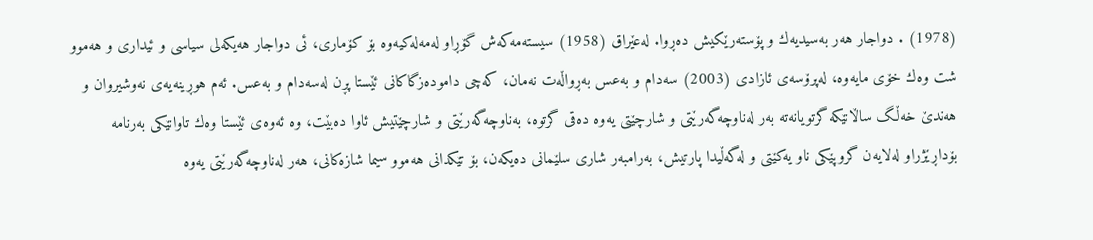(1978) . دواجار هه‌ر به‌سیدیه‌ك و پۆسته‌رێكیش ده‌ڕوا. له‌عێراق (1958) سیسته‌مه‌كه‌ش گۆڕاو له‌مه‌له‌كیه‌وه‌ بۆ كۆماری، ئی دواجار هه‌یكه‌لی سیاسی و ئیداری و هه‌موو شت وه‌ك خۆی مایه‌وه‌، له‌پرۆسه‌ی ئازادی (2003) سه‌دام و به‌عس به‌ڕواڵه‌ت نه‌مان، كه‌چی داموده‌زگاكانی ئێستا پڕن له‌سه‌دام و به‌عس. ئه‌م هوڕینه‌یه‌ی نه‌وشیروان و هه‌ندێ خه‌ڵگ ساڵانێكه‌ گرتویانه‌ته‌ به‌ر له‌ناوچه‌گه‌رێتی و شارچێتی یه‌وه‌ ده‌قی گرتوه‌، به‌ناوچه‌گه‌رێتی و شارچێتیش ئاوا ده‌بێت، وه‌ ئه‌وه‌ی ئێستا وه‌ك تاوانێكی به‌رنامه‌ بۆداڕێژراو له‌لایه‌ن گروپێكی ناو یه‌كێتی و له‌گه‌ڵیدا پارتیش، به‌رامبه‌ر شاری سلێمانی ده‌یكه‌ن، بۆ تێكدانی هه‌موو سیما شازه‌كانی، هه‌ر له‌ناوچه‌گه‌رێتی یه‌وه‌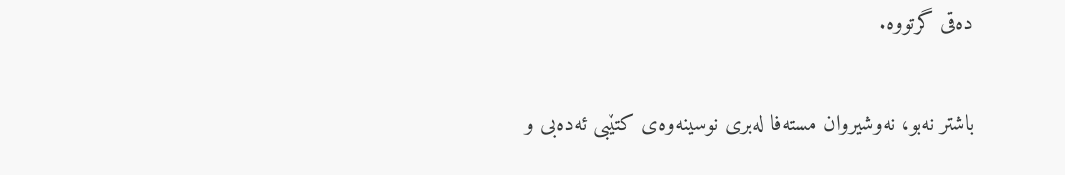ده‌قی گرتووه‌.

باشتر نه‌بو، نه‌وشیروان مسته‌فا له‌بری نوسینه‌وه‌ی كتێبی ئه‌ده‌بی و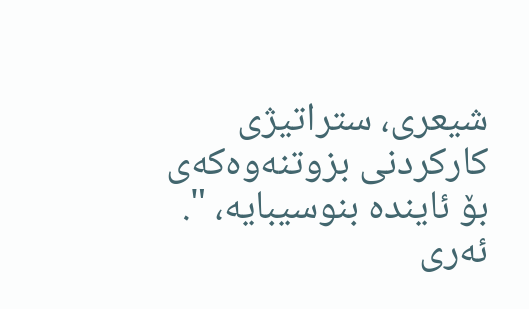شیعری، ستراتیژی كاركردنی بزوتنه‌وه‌كه‌ی بۆ ئاینده‌ بنوسیبایه‌، ". ئه‌ری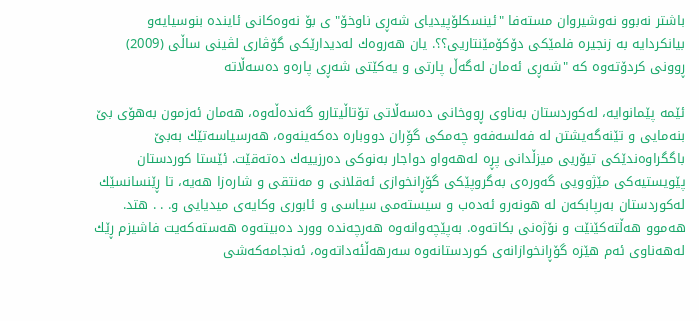باشتر نه‌بوو نه‌وشیروان مسته‌فا "ئینسكلۆپیدیای شه‌ڕی ناوخۆ" ی بۆ نه‌وه‌كانی ئاینده‌ بنوسیایه‌و بیانكردایه‌ به‌ زنجیره‌ فلمێكی دۆكۆمێنتاریی؟؟. یان هه‌روه‌ك له‌دیدارێكی گۆڤاری لڤینی ساڵی (2009) ڕوونی كردۆته‌وه‌ كه‌ "شه‌ڕی ئه‌مان له‌گه‌ڵ پارتی و یه‌كێتی شه‌ڕی پاره‌و ده‌سه‌ڵاته‌

ئێمه‌ پێمانوایه‌، له‌كوردستان به‌ناوی ڕووخانی ده‌سه‌ڵاتی تۆتاڵیتارو گه‌نده‌ڵه‌وه‌، هه‌مان ئه‌زمون به‌هۆی بێ بنه‌مایی و تێنه‌گه‌یشتن له‌ فه‌لسه‌فه‌و چه‌مكی گۆِران دووباره‌ ده‌كه‌ینه‌وه‌، هه‌رسیاسه‌تێك به‌بێ باگگراوه‌ندێكی تیۆریی میزڵدانی پڕه‌ له‌هه‌واو دواجار به‌نوكی ده‌رزییه‌ك ده‌ته‌قێت. ئێستا كوردستان پێویستیه‌كی مێژوویی گه‌وره‌ی به‌گروپێكی گۆڕانخوازی ئه‌قلانی و مه‌نتقی و شاره‌زا هه‌یه‌، تا ڕێنسانسێك له‌كوردستان به‌رپابكه‌ن له‌ هونه‌رو ئه‌ده‌ب و سیسته‌می سیاسی و ئابوری وكایه‌ی میدیایی و. . . هتد. هه‌موو هه‌ڵته‌كێنێت و نۆژه‌نی بكاته‌وه‌. به‌پێچه‌وانه‌وه‌ هه‌رچه‌نده‌ وورد ده‌بیته‌وه‌ هه‌سته‌كه‌یت فاشیزم ڕێك له‌هه‌ناوی ئه‌م هێزه‌ گۆڕانخوازانه‌ی كوردستانه‌وه‌ سه‌رهه‌ڵئه‌داته‌وه‌، ئه‌نجامه‌كه‌شی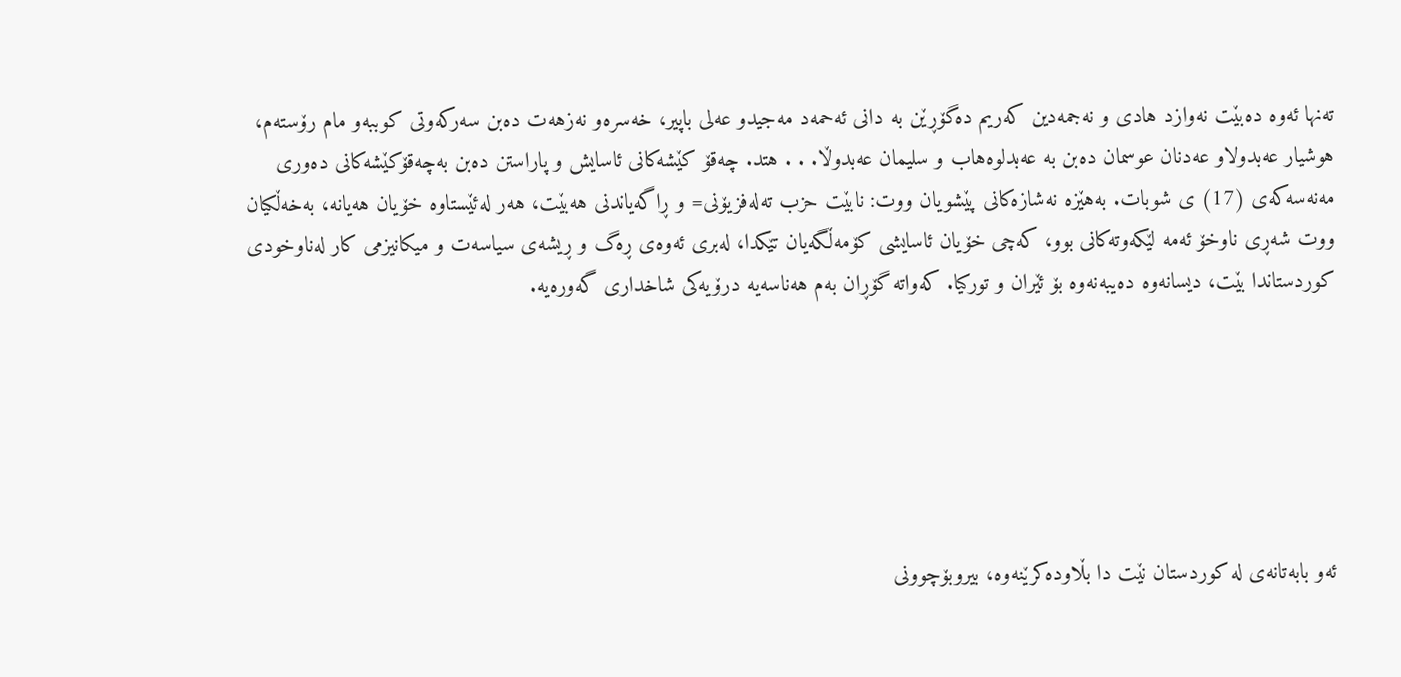ته‌نها ئه‌وه‌ ده‌بێت نه‌وازد هادی و نه‌جمه‌دین كه‌ریم ده‌گۆڕێن به‌ دانی ئه‌حمه‌د مه‌جیدو عه‌لی باپیر، خه‌سره‌و نه‌زهه‌ت ده‌بن سه‌ركه‌وتی كوببه‌و مام رۆسته‌م، هوشیار عه‌بدولاو عه‌دنان عوسمان ده‌بن به‌ عه‌بدلوه‌هاب و سلیمان عه‌بدوڵا. . . هتد. چه‌قۆ كێشه‌كانی ئاسایش و پاراستن ده‌بن به‌چه‌قۆكێشه‌كانی ده‌وری مه‌نه‌سه‌كه‌ی (17) ی شوبات. به‌هێزه‌ نه‌شازه‌كانی پێشویان ووت: نابێت حزب ته‌له‌فزیۆنی= و ڕاگه‌یاندنی هه‌بێت، هه‌ر له‌ئێستاوه‌ خۆیان هه‌یانه‌، به‌خه‌ڵكیان ووت شه‌ڕی ناوخۆ ئه‌مه‌ لێكه‌وته‌كانی بوو، كه‌چی خۆیان ئاسایشی كۆمه‌ڵگه‌یان تێكدا، له‌بری ئه‌وه‌ی ڕه‌گ و ڕیشه‌ی سیاسه‌ت و میكانیزمی كار له‌ناوخودی كوردستاندا بێت، دیسانه‌وه‌ ده‌یبه‌نه‌وه‌ بۆ ئێران و توركیا. كه‌واته‌ گۆڕان به‌م هه‌ناسه‌یه‌ درۆیه‌كی شاخداری گه‌وره‌یه‌.






ئه‌و بابه‌تانه‌ی له‌ کوردستان نێت دا بڵاوده‌کرێنه‌وه‌، بیروبۆچوونی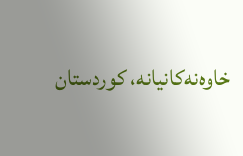خاوه‌نه‌کانیانه‌، کوردستان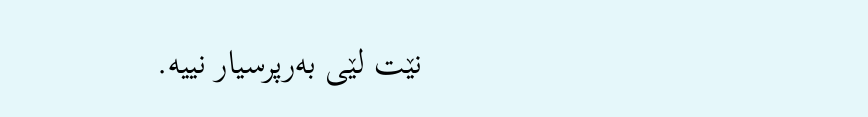نێت لێی به‌رپرسیار نییه‌.